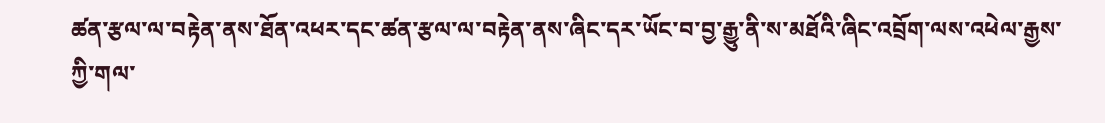ཚན་རྩལ་ལ་བརྟེན་ནས་ཐོན་འཕར་དང་ཚན་རྩལ་ལ་བརྟེན་ནས་ཞིང་དར་ཡོང་བ་བྱ་རྒྱུ་ནི་ས་མཐོའི་ཞིང་འབྲོག་ལས་འཕེལ་རྒྱས་ཀྱི་གལ་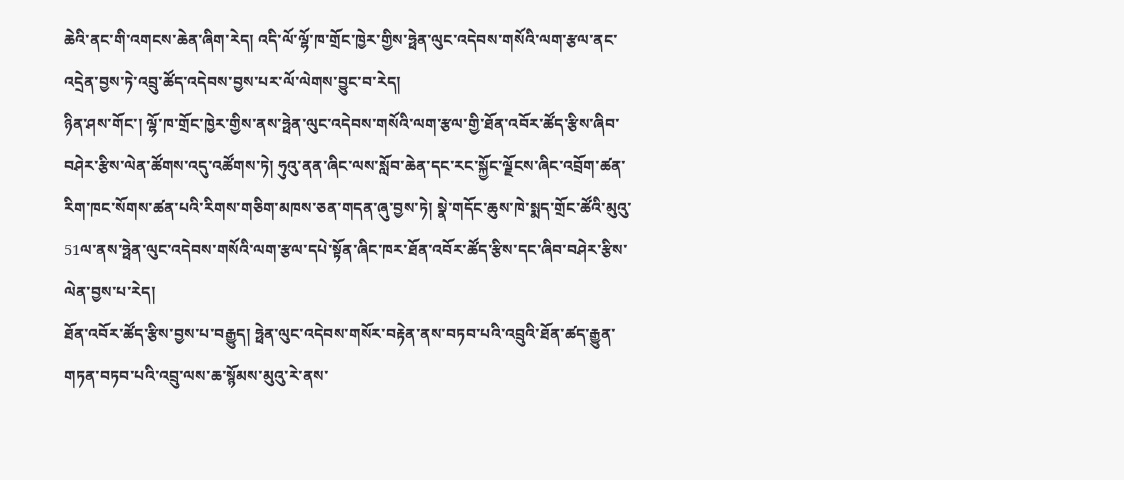ཆེའི་ནང་གི་འགངས་ཆེན་ཞིག་རེད། འདི་ལོ་ལྷོ་ཁ་གྲོང་ཁྱེར་གྱིས་ཧྥེན་ལུང་འདེབས་གསོའི་ལག་རྩལ་ནང་འདྲེན་བྱས་ཏེ་འབྲུ་ཚོད་འདེབས་བྱས་པར་ལོ་ལེགས་བྱུང་བ་རེད།
ཉིན་ཤས་གོང་། ལྷོ་ཁ་གྲོང་ཁྱེར་གྱིས་ནས་ཧྥེན་ལུང་འདེབས་གསོའི་ལག་རྩལ་གྱི་ཐོན་འབོར་ཚོད་རྩིས་ཞིབ་བཤེར་རྩིས་ལེན་ཚོགས་འདུ་འཚོགས་ཏེ། ཧུའུ་ནན་ཞིང་ལས་སློབ་ཆེན་དང་རང་སྐྱོང་ལྗོངས་ཞིང་འབྲོག་ཚན་རིག་ཁང་སོགས་ཚན་པའི་རིགས་གཅིག་མཁས་ཅན་གདན་ཞུ་བྱས་ཏེ། སྣེ་གདོང་ཆུས་ཁེ་སྨད་གྲོང་ཚོའི་མུའུ་51ལ་ནས་ཧྥེན་ལུང་འདེབས་གསོའི་ལག་རྩལ་དཔེ་སྟོན་ཞིང་ཁར་ཐོན་འབོར་ཚོད་རྩིས་དང་ཞིབ་བཤེར་རྩིས་ལེན་བྱས་པ་རེད།
ཐོན་འབོར་ཚོད་རྩིས་བྱས་པ་བརྒྱུད། ཧྥེན་ལུང་འདེབས་གསོར་བརྟེན་ནས་བཏབ་པའི་འབྲུའི་ཐོན་ཚད་རྒྱུན་གཏན་བཏབ་པའི་འབྲུ་ལས་ཆ་སྙོམས་མུའུ་རེ་ནས་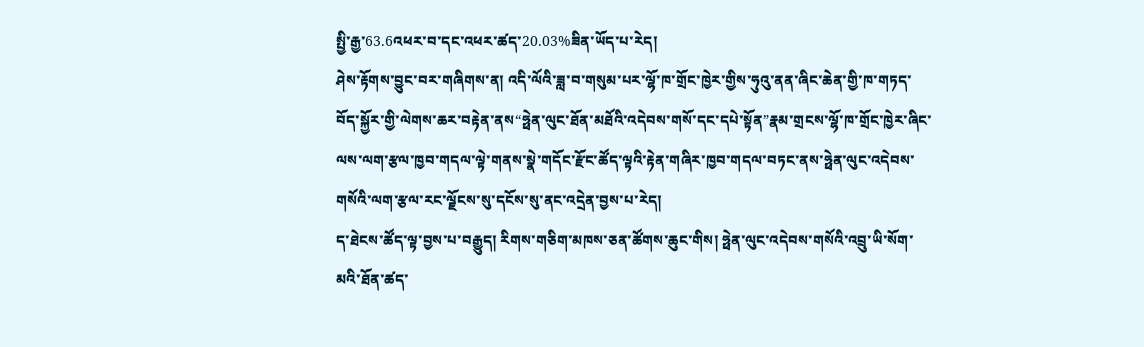སྤྱི་རྒྱ་63.6འཕར་བ་དང་འཕར་ཚད་20.03%ཟིན་ཡོད་པ་རེད།
ཤེས་རྟོགས་བྱུང་བར་གཞིགས་ན། འདི་ལོའི་ཟླ་བ་གསུམ་པར་ལྷོ་ཁ་གྲོང་ཁྱེར་གྱིས་ཧུའུ་ནན་ཞིང་ཆེན་གྱི་ཁ་གཏད་བོད་སྐྱོར་གྱི་ལེགས་ཆར་བརྟེན་ནས“ཧྥེན་ལུང་ཐོན་མཐོའི་འདེབས་གསོ་དང་དཔེ་སྟོན”རྣམ་གྲངས་ལྷོ་ཁ་གྲོང་ཁྱེར་ཞིང་ལས་ལག་རྩལ་ཁྱབ་གདལ་ལྟེ་གནས་སྣེ་གདོང་རྫོང་ཚོད་ལྟའི་རྟེན་གཞིར་ཁྱབ་གདལ་བཏང་ནས་ཧྥེན་ལུང་འདེབས་གསོའི་ལག་རྩལ་རང་ལྗོངས་སུ་དངོས་སུ་ནང་འདྲེན་བྱས་པ་རེད།
ད་ཐེངས་ཚོད་ལྟ་བྱས་པ་བརྒྱུད། རིགས་གཅིག་མཁས་ཅན་ཚོགས་ཆུང་གིས། ཧྥེན་ལུང་འདེབས་གསོའི་འབྲུ་ཡི་སོག་མའི་ཐོན་ཚད་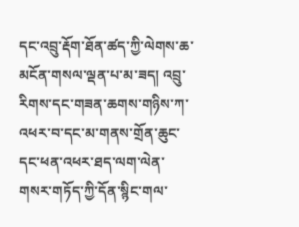དང་འབྲུ་རྡོག་ཐོན་ཚད་ཀྱི་ལེགས་ཆ་མངོན་གསལ་ལྡན་པ་མ་ཟད། འབྲུ་རིགས་དང་གཟན་ཆགས་གཉིས་ཀ་འཕར་བ་དང་མ་གནས་གྲོན་ཆུང་དང་ཕན་འཕར་ཐད་ལག་ལེན་གསར་གཏོད་ཀྱི་དོན་སྙིང་གལ་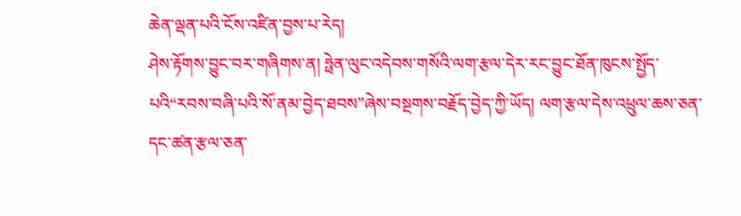ཆེན་ལྡན་པའི་ངོས་འཛིན་བྱས་པ་རེད།
ཤེས་རྟོགས་བྱུང་བར་གཞིགས་ན། ཧྥེན་ལུང་འདེབས་གསོའི་ལག་རྩལ་དེར་རང་བྱུང་ཐོན་ཁུངས་སྤྱོད་པའི“རབས་བཞི་པའི་སོ་ནམ་བྱེད་ཐབས”ཞེས་བསྔགས་བརྗོད་བྱེད་ཀྱི་ཡོད། ལག་རྩལ་དེས་འཕྲུལ་ཆས་ཅན་དང་ཚན་རྩལ་ཅན་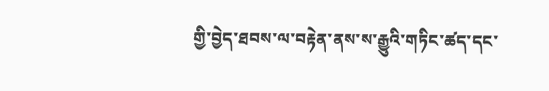གྱི་བྱེད་ཐབས་ལ་བརྟེན་ནས་ས་རྒྱུའི་གཏིང་ཚད་དང་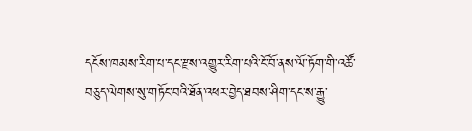དངོས་ཁམས་རིག་པ་དང་རྫས་འགྱུར་རིག་པའི་ངོ་བོ་ནས་ལོ་ཏོག་གི་འཚོ་བཅུད་ལེགས་སུ་གཏོང་བའི་ཐོན་འཕར་བྱེད་ཐབས་ཤིག་དང་ས་རྒྱུ་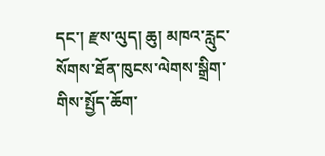དང་། རྫས་ལུད། ཆུ། མཁའ་རླུང་སོགས་ཐོན་ཁུངས་ལེགས་སྒྲིག་གིས་སྤྱོད་ཆོག་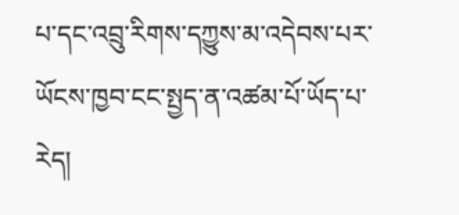པ་དང་འབྲུ་རིགས་དཀྱུས་མ་འདེབས་པར་ཡོངས་ཁྱབ་ངང་སྤྱད་ན་འཚམ་པོ་ཡོད་པ་རེད།